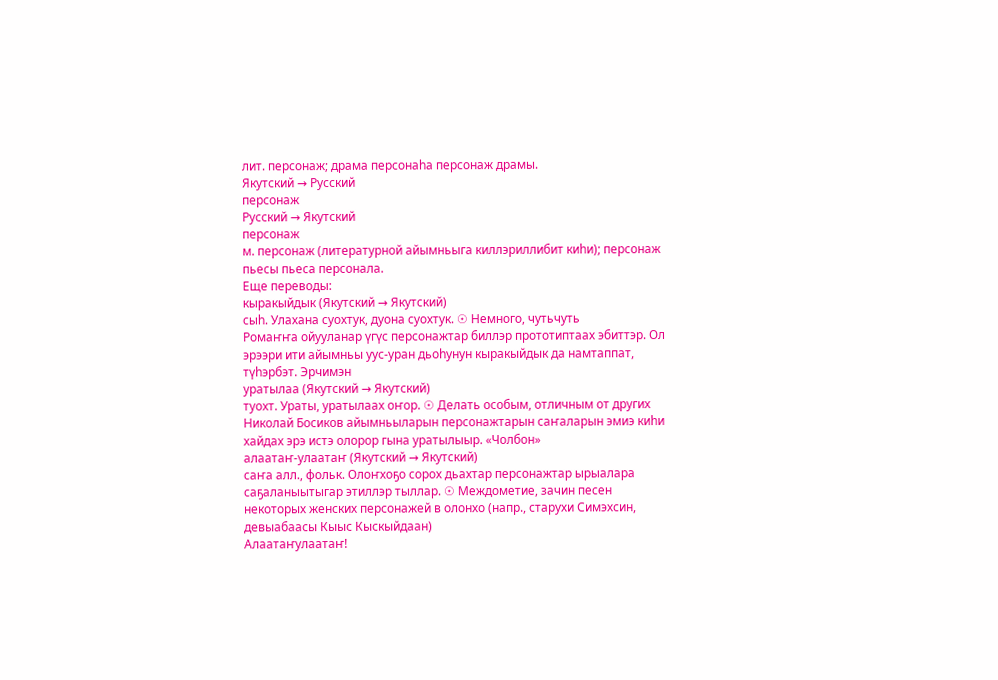лит. персонаж; драма персонаһа персонаж драмы.
Якутский → Русский
персонаж
Русский → Якутский
персонаж
м. персонаж (литературной айымньыга киллэриллибит киһи); персонаж пьесы пьеса персонала.
Еще переводы:
кыракыйдык (Якутский → Якутский)
сыһ. Улахана суохтук, дуона суохтук. ☉ Немного, чутьчуть
Ромаҥҥа ойууланар үгүс персонажтар биллэр прототиптаах эбиттэр. Ол эрээри ити айымньы уус-уран дьоһунун кыракыйдык да намтаппат, түһэрбэт. Эрчимэн
уратылаа (Якутский → Якутский)
туохт. Ураты, уратылаах оҥор. ☉ Делать особым, отличным от других
Николай Босиков айымньыларын персонажтарын саҥаларын эмиэ киһи хайдах эрэ истэ олорор гына уратылыыр. «Чолбон»
алаатаҥ-улаатаҥ (Якутский → Якутский)
саҥа алл., фольк. Олоҥхоҕо сорох дьахтар персонажтар ырыалара саҕаланыытыгар этиллэр тыллар. ☉ Междометие, зачин песен некоторых женских персонажей в олонхо (напр., старухи Симэхсин, девыабаасы Кыыс Кыскыйдаан)
Алаатаҥулаатаҥ!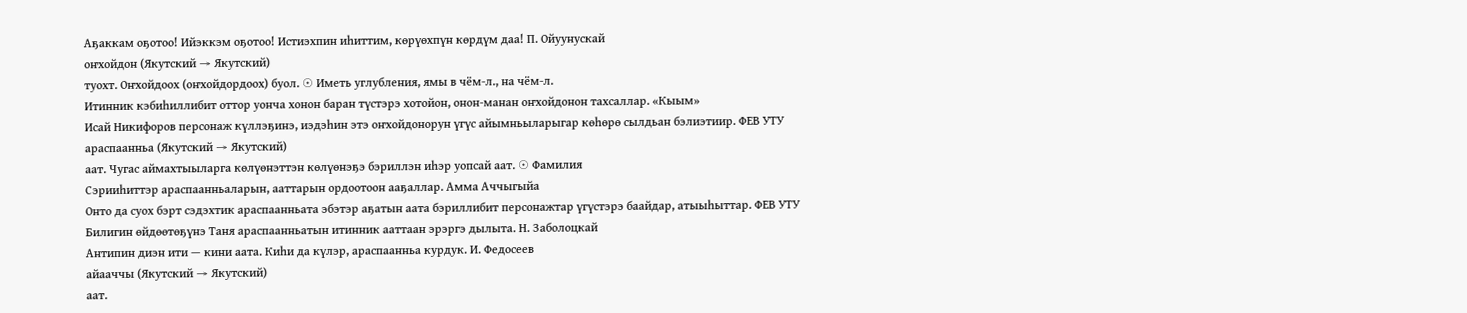Аҕаккам оҕотоо! Ийэккэм оҕотоо! Истиэхпин иһиттим, көрүөхпүн көрдүм даа! П. Ойуунускай
оҥхойдон (Якутский → Якутский)
туохт. Оҥхойдоох (оҥхойдордоох) буол. ☉ Иметь углубления, ямы в чём-л., на чём-л.
Итинник кэбиһиллибит оттор уонча хонон баран түстэрэ хотойон, онон-манан оҥхойдонон тахсаллар. «Кыым»
Исай Никифоров персонаж күллэҕинэ, иэдэһин этэ оҥхойдонорун үгүс айымньыларыгар көһөрө сылдьан бэлиэтиир. ФЕВ УТУ
араспаанньа (Якутский → Якутский)
аат. Чугас аймахтыыларга көлүөнэттэн көлүөнэҕэ бэриллэн иһэр уопсай аат. ☉ Фамилия
Сэрииһиттэр араспаанньаларын, ааттарын ордоотоон ааҕаллар. Амма Аччыгыйа
Онто да суох бэрт сэдэхтик араспаанньата эбэтэр аҕатын аата бэриллибит персонажтар үгүстэрэ баайдар, атыыһыттар. ФЕВ УТУ
Билигин өйдөөтөҕүнэ Таня араспаанньатын итинник ааттаан эрэргэ дылыта. Н. Заболоцкай
Антипин диэн ити — кини аата. Киһи да күлэр, араспаанньа курдук. И. Федосеев
айааччы (Якутский → Якутский)
аат.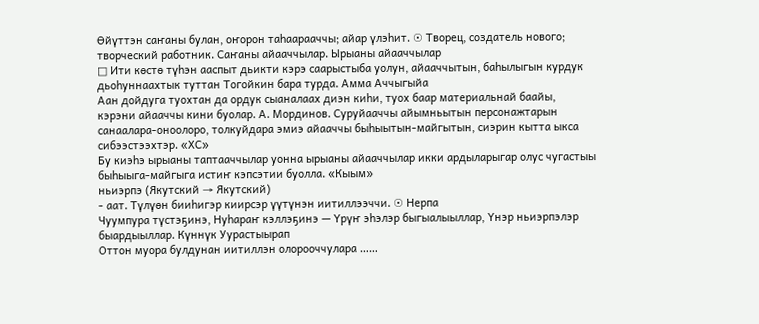Өйүттэн саҥаны булан, оҥорон таһаарааччы; айар үлэһит. ☉ Творец, создатель нового; творческий работник. Саҥаны айааччылар. Ырыаны айааччылар
□ Ити көстө түһэн ааспыт дьикти кэрэ саарыстыба уолун, айааччытын, баһылыгын курдук дьоһуннаахтык туттан Тогойкин бара турда. Амма Аччыгыйа
Аан дойдуга туохтан да ордук сыаналаах диэн киһи, туох баар материальнай баайы, кэрэни айааччы кини буолар. А. Мординов. Суруйааччы айымньытын персонажтарын санаалара-оноолоро, толкуйдара эмиэ айааччы быһыытын-майгытын, сиэрин кытта ыкса сибээстээхтэр. «ХС»
Бу киэһэ ырыаны таптааччылар уонна ырыаны айааччылар икки ардыларыгар олус чугастыы быһыыга-майгыга истиҥ кэпсэтии буолла. «Кыым»
ньиэрпэ (Якутский → Якутский)
- аат. Түлүөн бииһигэр киирсэр үүтүнэн иитиллээччи. ☉ Нерпа
Чуумпура түстэҕинэ, Нуһараҥ кэллэҕинэ — Үрүҥ эһэлэр быгыалыыллар, Үнэр ньиэрпэлэр быардыыллар. Күннүк Уурастыырап
Оттон муора булдунан иитиллэн олорооччулара ……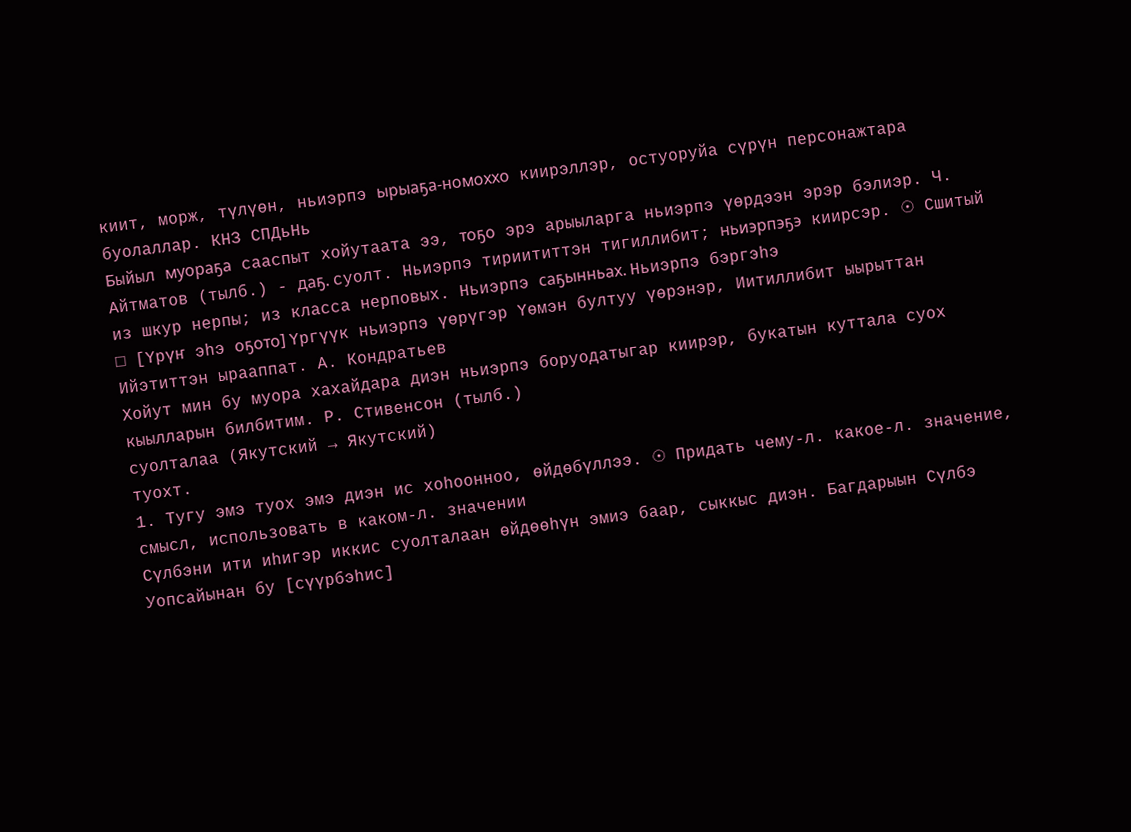киит, морж, түлүөн, ньиэрпэ ырыаҕа-номоххо киирэллэр, остуоруйа сүрүн персонажтара буолаллар. КНЗ СПДьНь
Быйыл муораҕа сааспыт хойутаата ээ, тоҕо эрэ арыыларга ньиэрпэ үөрдээн эрэр бэлиэр. Ч. Айтматов (тылб.) - даҕ. суолт. Ньиэрпэ тириититтэн тигиллибит; ньиэрпэҕэ киирсэр. ☉ Сшитый из шкур нерпы; из класса нерповых. Ньиэрпэ саҕынньах. Ньиэрпэ бэргэһэ
□ [Үрүҥ эһэ оҕото] Үргүүк ньиэрпэ үөрүгэр Үөмэн бултуу үөрэнэр, Иитиллибит ыырыттан Ийэтиттэн ырааппат. А. Кондратьев
Хойут мин бу муора хахайдара диэн ньиэрпэ боруодатыгар киирэр, букатын куттала суох кыылларын билбитим. Р. Стивенсон (тылб.)
суолталаа (Якутский → Якутский)
туохт.
1. Тугу эмэ туох эмэ диэн ис хоһоонноо, өйдөбүллээ. ☉ Придать чему-л. какое-л. значение, смысл, использовать в каком-л. значении
Сүлбэни ити иһигэр иккис суолталаан өйдөөһүн эмиэ баар, сыккыс диэн. Багдарыын Сүлбэ
Уопсайынан бу [сүүрбэһис]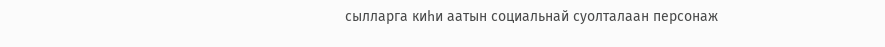сылларга киһи аатын социальнай суолталаан персонаж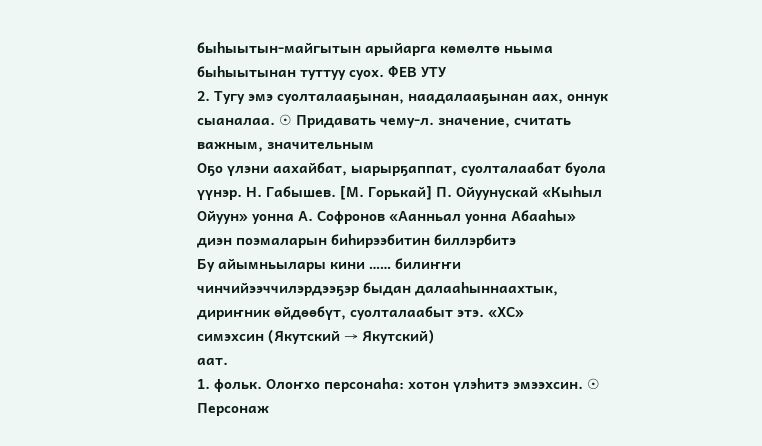быһыытын-майгытын арыйарга көмөлтө ньыма быһыытынан туттуу суох. ФЕВ УТУ
2. Тугу эмэ суолталааҕынан, наадалааҕынан аах, оннук сыаналаа. ☉ Придавать чему-л. значение, считать важным, значительным
Оҕо үлэни аахайбат, ыарырҕаппат, суолталаабат буола үүнэр. Н. Габышев. [М. Горькай] П. Ойуунускай «Кыһыл Ойуун» уонна А. Софронов «Аанньал уонна Абааһы» диэн поэмаларын биһирээбитин биллэрбитэ
Бу айымньылары кини …… билиҥҥи чинчийээччилэрдээҕэр быдан далааһыннаахтык, дириҥник өйдөөбүт, суолталаабыт этэ. «ХС»
симэхсин (Якутский → Якутский)
аат.
1. фольк. Олоҥхо персонаһа: хотон үлэһитэ эмээхсин. ☉ Персонаж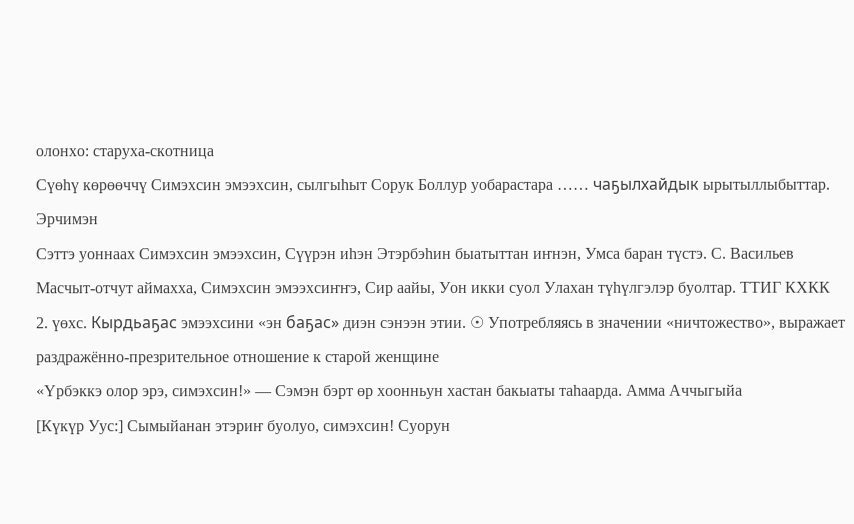олонхо: старуха-скотница
Сүөһү көрөөччү Симэхсин эмээхсин, сылгыһыт Сорук Боллур уобарастара …… чаҕылхайдык ырытыллыбыттар. Эрчимэн
Сэттэ уоннаах Симэхсин эмээхсин, Сүүрэн иһэн Этэрбэһин быатыттан иҥнэн, Умса баран түстэ. С. Васильев
Масчыт-отчут аймахха, Симэхсин эмээхсиҥҥэ, Сир аайы, Уон икки суол Улахан түһүлгэлэр буолтар. ТТИГ КХКК
2. үөхс. Кырдьаҕас эмээхсини «эн баҕас» диэн сэнээн этии. ☉ Употребляясь в значении «ничтожество», выражает раздражённо-презрительное отношение к старой женщине
«Үрбэккэ олор эрэ, симэхсин!» — Сэмэн бэрт өр хоонньун хастан бакыаты таһаарда. Амма Аччыгыйа
[Күкүр Уус:] Сымыйанан этэриҥ буолуо, симэхсин! Суорун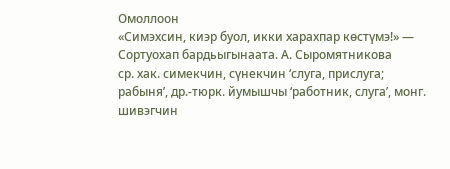Омоллоон
«Симэхсин, киэр буол, икки харахпар көстүмэ!» — Сортуохап бардьыгынаата. А. Сыромятникова
ср. хак. симекчин, сүнекчин ‘слуга, прислуга; рабыня’, др.-тюрк. йумышчы ‘работник, слуга’, монг. шивэгчин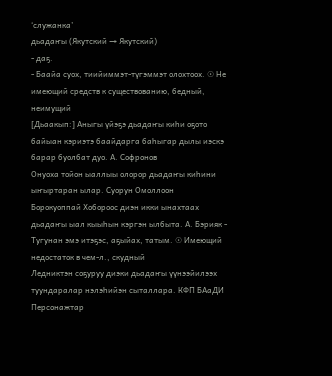‘служанка’
дьадаҥы (Якутский → Якутский)
- даҕ.
- Баайа суох, тиийиммэт-түгэммэт олохтоох. ☉ Не имеющий средств к существованию, бедный, неимущий
[Дьаакып:] Аныгы үйэҕэ дьадаҥы киһи оҕото байыан кэриэтэ баайдарга баһыгар дылы иэскэ барар буолбат дуо. А. Софронов
Онуоха тойон ыаллыы олорор дьадаҥы киһини ыҥыртаран ылар. Суорун Омоллоон
Борокуоппай Хобороос диэн икки ынахтаах дьадаҥы ыал кыыһын кэргэн ылбыта. А. Бэрияк - Тугунан эмэ итэҕэс, аҕыйах, татым. ☉ Имеющий недостаток в чем-л., скудный
Ледниктэн соҕуруу диэки дьадаҥы үүнээйилээх туундаралар нэлэһийэн сыталлара. КФП БАаДИ
Персонажтар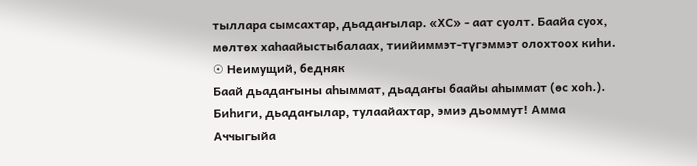тыллара сымсахтар, дьадаҥылар. «ХС» - аат суолт. Баайа суох, мөлтөх хаһаайыстыбалаах, тиийиммэт-түгэммэт олохтоох киһи. ☉ Неимущий, бедняк
Баай дьадаҥыны аһыммат, дьадаҥы баайы аһыммат (өс хоһ.). Биһиги, дьадаҥылар, тулаайахтар, эмиэ дьоммут! Амма Аччыгыйа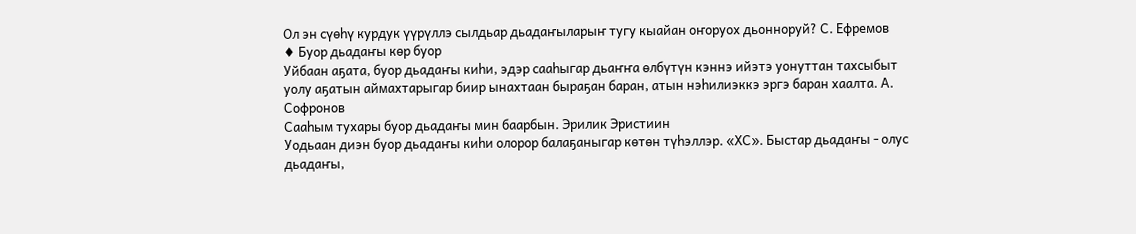Ол эн сүөһү курдук үүрүллэ сылдьар дьадаҥыларыҥ тугу кыайан оҥоруох дьонноруй? С. Ефремов
♦ Буор дьадаҥы көр буор
Уйбаан аҕата, буор дьадаҥы киһи, эдэр сааһыгар дьаҥҥа өлбүтүн кэннэ ийэтэ уонуттан тахсыбыт уолу аҕатын аймахтарыгар биир ынахтаан быраҕан баран, атын нэһилиэккэ эргэ баран хаалта. А. Софронов
Сааһым тухары буор дьадаҥы мин баарбын. Эрилик Эристиин
Уодьаан диэн буор дьадаҥы киһи олорор балаҕаныгар көтөн түһэллэр. «ХС». Быстар дьадаҥы - олус дьадаҥы,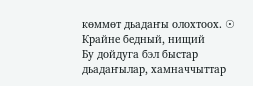көммөт дьадаҥы олохтоох. ☉ Крайне бедный, нищий
Бу дойдуга бэл быстар дьадаҥылар, хамначчыттар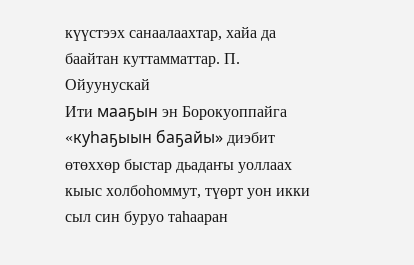күүстээх санаалаахтар, хайа да баайтан куттамматтар. П. Ойуунускай
Ити мааҕын эн Борокуоппайга «куһаҕыын баҕайы» диэбит өтөххөр быстар дьадаҥы уоллаах кыыс холбоһоммут, түөрт уон икки сыл син буруо таһааран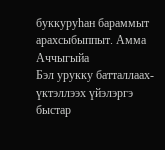буккуруһан бараммыт арахсыбыппыт. Амма Аччыгыйа
Бэл урукку батталлаах-үктэллээх үйэлэргэ быстар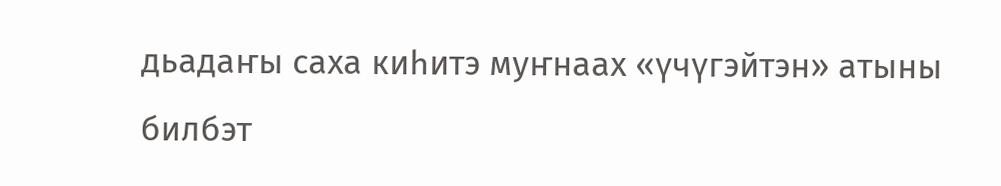дьадаҥы саха киһитэ муҥнаах «үчүгэйтэн» атыны билбэт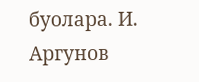буолара. И. Аргунов